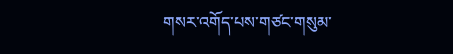གསར་འགོད་པས་གཙང་གསུམ་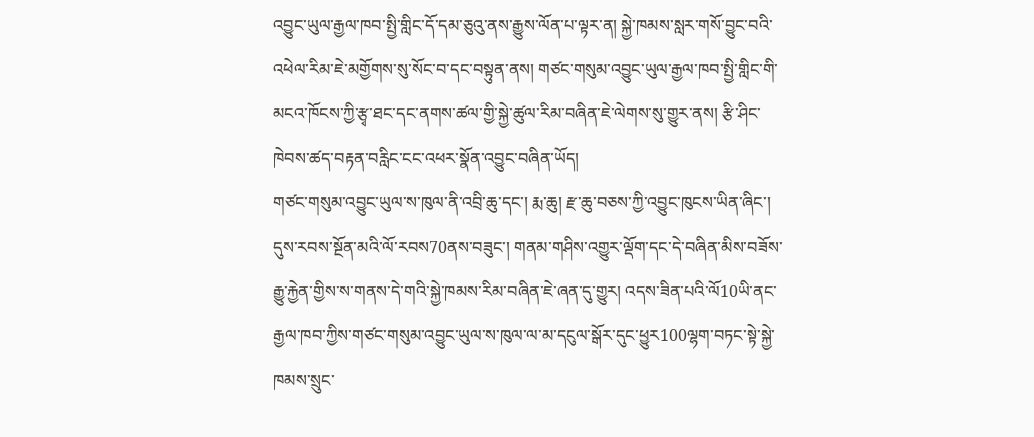འབྱུང་ཡུལ་རྒྱལ་ཁབ་སྤྱི་གླིང་དོ་དམ་ཅུའུ་ནས་རྒྱུས་ལོན་པ་ལྟར་ན། སྐྱེ་ཁམས་སླར་གསོ་བྱུང་བའི་འཕེལ་རིམ་ཇེ་མགྱོགས་སུ་སོང་བ་དང་བསྟུན་ནས། གཙང་གསུམ་འབྱུང་ཡུལ་རྒྱལ་ཁབ་སྤྱི་གླིང་གི་མངའ་ཁོངས་ཀྱི་རྩྭ་ཐང་དང་ནགས་ཚལ་གྱི་སྐྱེ་ཚུལ་རིམ་བཞིན་ཇེ་ལེགས་སུ་གྱུར་ནས། རྩི་ཤིང་ཁེབས་ཚད་བརྟན་བརླིང་ངང་འཕར་སྣོན་འབྱུང་བཞིན་ཡོད།
གཙང་གསུམ་འབྱུང་ཡུལ་ས་ཁུལ་ནི་འབྲི་ཆུ་དང་། རྨ་ཆུ། རྫ་ཆུ་བཅས་ཀྱི་འབྱུང་ཁུངས་ཡིན་ཞིང་། དུས་རབས་སྔོན་མའི་ལོ་རབས70ནས་བཟུང་། གནམ་གཤིས་འགྱུར་ལྡོག་དང་དེ་བཞིན་མིས་བཟོས་རྒྱུ་རྐྱེན་གྱིས་ས་གནས་དེ་གའི་སྐྱེ་ཁམས་རིམ་བཞིན་ཇེ་ཞན་དུ་གྱུར། འདས་ཟིན་པའི་ལོ10ཡི་ནང་རྒྱལ་ཁབ་ཀྱིས་གཙང་གསུམ་འབྱུང་ཡུལ་ས་ཁུལ་ལ་མ་དངུལ་སྒོར་དུང་ཕྱུར100ལྷག་བཏང་སྟེ་སྐྱེ་ཁམས་སྲུང་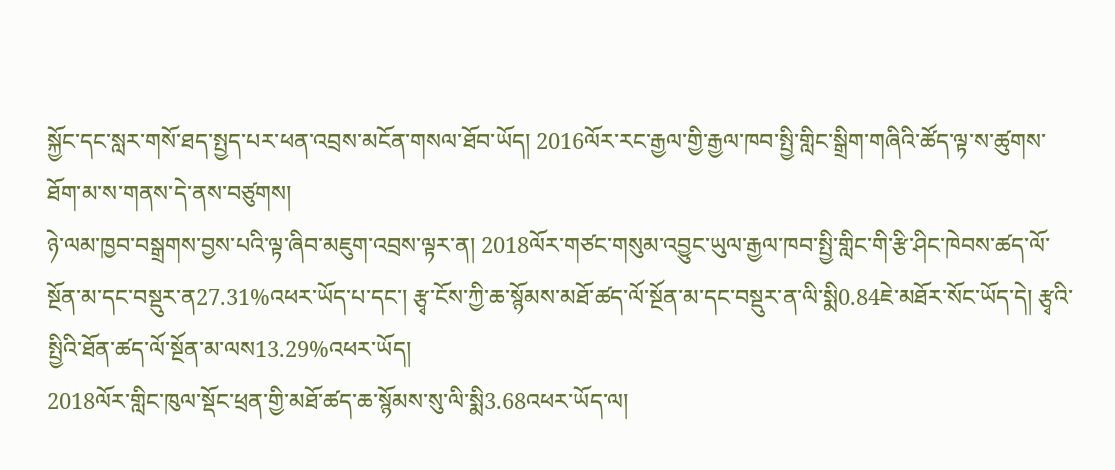སྐྱོང་དང་སླར་གསོ་ཐད་སྤྱད་པར་ཕན་འབྲས་མངོན་གསལ་ཐོབ་ཡོད། 2016ལོར་རང་རྒྱལ་གྱི་རྒྱལ་ཁབ་སྤྱི་གླིང་སྒྲིག་གཞིའི་ཚོད་ལྟ་ས་ཚུགས་ཐོག་མ་ས་གནས་དེ་ནས་བཙུགས།
ཉེ་ལམ་ཁྱབ་བསྒྲགས་བྱས་པའི་ལྟ་ཞིབ་མཇུག་འབྲས་ལྟར་ན། 2018ལོར་གཙང་གསུམ་འབྱུང་ཡུལ་རྒྱལ་ཁབ་སྤྱི་གླིང་གི་རྩི་ཤིང་ཁེབས་ཚད་ལོ་སྔོན་མ་དང་བསྡུར་ན27.31%འཕར་ཡོད་པ་དང་། རྩྭ་ངོས་ཀྱི་ཆ་སྙོམས་མཐོ་ཚད་ལོ་སྔོན་མ་དང་བསྡུར་ན་ལི་སྨི0.84ཇེ་མཐོར་སོང་ཡོད་དེ། རྩྭའི་སྤྱིའི་ཐོན་ཚད་ལོ་སྔོན་མ་ལས13.29%འཕར་ཡོད།
2018ལོར་གླིང་ཁུལ་སྡོང་ཕྲན་གྱི་མཐོ་ཚད་ཆ་སྙོམས་སུ་ལི་སྨི3.68འཕར་ཡོད་ལ།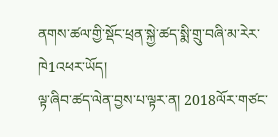ནགས་ཚལ་གྱི་སྡོང་ཕྲན་སྐྱེ་ཚད་སྨི་གྲུ་བཞི་མ་རེར་ཁེ1འཕར་ཡོད།
ལྟ་ཞིབ་ཚད་ལེན་བྱས་པ་ལྟར་ན། 2018ལོར་གཙང་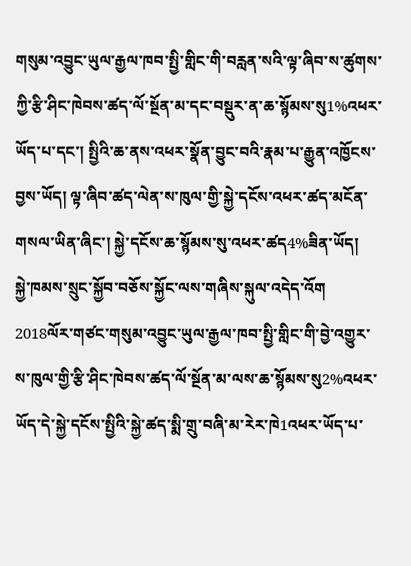གསུམ་འབྱུང་ཡུལ་རྒྱལ་ཁབ་སྤྱི་གླིང་གི་བརླན་སའི་ལྟ་ཞིབ་ས་ཚུགས་ཀྱི་རྩི་ཤིང་ཁེབས་ཚད་ལོ་སྔོན་མ་དང་བསྡུར་ན་ཆ་སྙོམས་སུ1%འཕར་ཡོད་པ་དང་། སྤྱིའི་ཆ་ནས་འཕར་སྣོན་བྱུང་བའི་རྣམ་པ་རྒྱུན་འཁྱོངས་བྱས་ཡོད། ལྟ་ཞིབ་ཚད་ལེན་ས་ཁུལ་གྱི་སྐྱེ་དངོས་འཕར་ཚད་མངོན་གསལ་ཡིན་ཞིང་། སྐྱེ་དངོས་ཆ་སྙོམས་སུ་འཕར་ཚད4%ཟིན་ཡོད།
སྐྱེ་ཁམས་སྲུང་སྐྱོབ་བཅོས་སྐྱོང་ལས་གཞིས་སྐུལ་འདེད་འོག 2018ལོར་གཙང་གསུམ་འབྱུང་ཡུལ་རྒྱལ་ཁབ་སྤྱི་གླིང་གི་བྱེ་འགྱུར་ས་ཁུལ་གྱི་རྩི་ཤིང་ཁེབས་ཚད་ལོ་སྔོན་མ་ལས་ཆ་སྙོམས་སུ2%འཕར་ཡོད་དེ་སྐྱེ་དངོས་སྤྱིའི་སྐྱེ་ཚད་སྨི་གྲུ་བཞི་མ་རེར་ཁེ1འཕར་ཡོད་པ་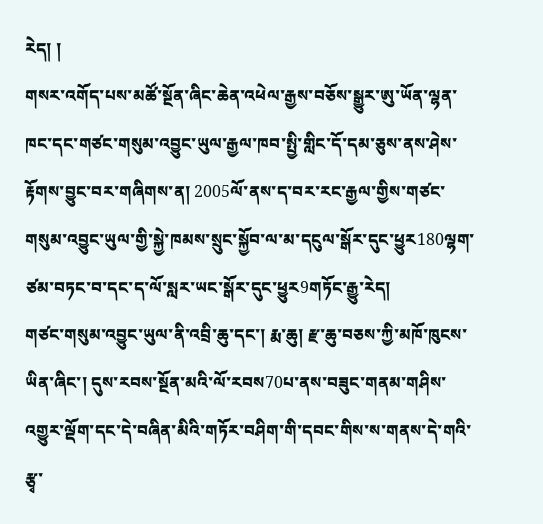རེད། །
གསར་འགོད་པས་མཚོ་སྔོན་ཞིང་ཆེན་འཕེལ་རྒྱས་བཅོས་སྒྱུར་ཨུ་ཡོན་ལྷན་ཁང་དང་གཙང་གསུམ་འབྱུང་ཡུལ་རྒྱལ་ཁབ་སྤྱི་གླིང་དོ་དམ་ཅུས་ནས་ཤེས་རྟོགས་བྱུང་བར་གཞིགས་ན། 2005ལོ་ནས་ད་བར་རང་རྒྱལ་གྱིས་གཙང་གསུམ་འབྱུང་ཡུལ་གྱི་སྐྱེ་ཁམས་སྲུང་སྐྱོབ་ལ་མ་དངུལ་སྒོར་དུང་ཕྱུར180ལྷག་ཙམ་བཏང་བ་དང་ད་ལོ་སླར་ཡང་སྒོར་དུང་ཕྱུར9གཏོང་རྒྱུ་རེད།
གཙང་གསུམ་འབྱུང་ཡུལ་ནི་འབྲི་ཆུ་དང་། རྨ་ཆུ། རྫ་ཆུ་བཅས་ཀྱི་མཁོ་ཁུངས་ཡིན་ཞིང་། དུས་རབས་སྔོན་མའི་ལོ་རབས70པ་ནས་བཟུང་གནམ་གཤིས་འགྱུར་ལྡོག་དང་དེ་བཞིན་མིའི་གཏོར་བཤིག་གི་དབང་གིས་ས་གནས་དེ་གའི་རྩྭ་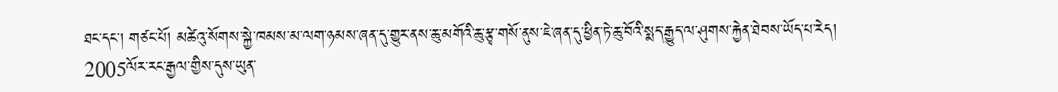ཐང་དང་། གཙང་པོ། མཚེའུ་སོགས་སྐྱེ་ཁམས་མ་ལག་ཉམས་ཞན་དུ་གྱུར་ནས་ཆུ་མགོའི་ཆུ་རྩྭ་གསོ་ནུས་ཇེ་ཞན་དུ་ཕྱིན་ཏེ་ཆུ་བོའི་སྨད་རྒྱུད་ལ་ཤུགས་རྐྱེན་ཐེབས་ཡོད་པ་རེད།
2005ལོར་རང་རྒྱལ་གྱིས་དུས་ཡུན་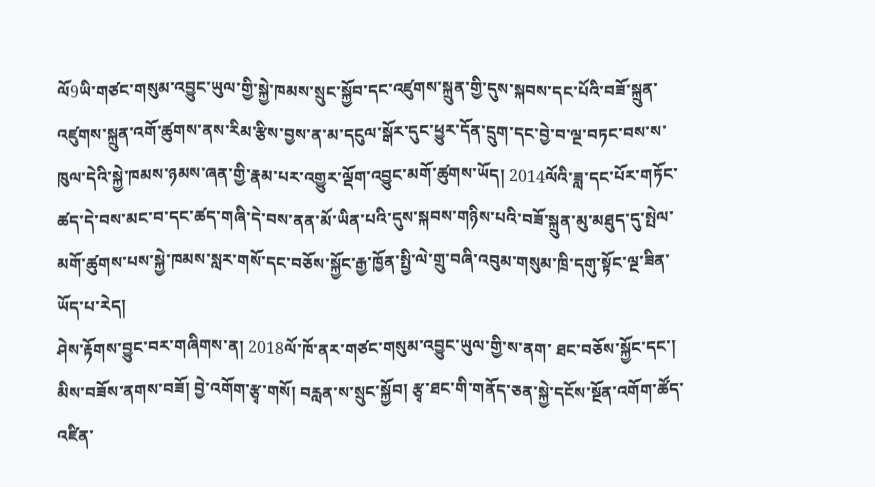ལོ9ཡི་གཙང་གསུམ་འབྱུང་ཡུལ་གྱི་སྐྱེ་ཁམས་སྲུང་སྐྱོབ་དང་འཛུགས་སྐྲུན་གྱི་དུས་སྐབས་དང་པོའི་བཟོ་སྐྲུན་འཛུགས་སྐྲུན་འགོ་ཚུགས་ནས་རིམ་རྩིས་བྱས་ན་མ་དངུལ་སྒོར་དུང་ཕྱུར་དོན་དྲུག་དང་བྱེ་བ་ལྔ་བཏང་བས་ས་ཁུལ་དེའི་སྐྱེ་ཁམས་ཉམས་ཞན་གྱི་རྣམ་པར་འགྱུར་ལྡོག་འབྱུང་མགོ་ཚུགས་ཡོད། 2014ལོའི་ཟླ་དང་པོར་གཏོང་ཚད་དེ་བས་མང་བ་དང་ཚད་གཞི་དེ་བས་ནན་མོ་ཡིན་པའི་དུས་སྐབས་གཉིས་པའི་བཟོ་སྐྲུན་མུ་མཐུད་དུ་སྤེལ་མགོ་ཚུགས་པས་སྐྱེ་ཁམས་སླར་གསོ་དང་བཅོས་སྐྱོང་རྒྱ་ཁྱོན་སྤྱི་ལེ་གྲུ་བཞི་འབུམ་གསུམ་ཁྲི་དགུ་སྟོང་ལྔ་ཟིན་ཡོད་པ་རེད།
ཤེས་རྟོགས་བྱུང་བར་གཞིགས་ན། 2018ལོ་ཁོ་ནར་གཙང་གསུམ་འབྱུང་ཡུལ་གྱི་ས་ནག་ ཐང་བཅོས་སྐྱོང་དང་། མིས་བཟོས་ནགས་བཟོ། བྱེ་འགོག་རྩྭ་གསོ། བརླན་ས་སྲུང་སྐྱོབ། རྩྭ་ཐང་གི་གནོད་ཅན་སྐྱེ་དངོས་སྔོན་འགོག་ཚོད་འཛིན་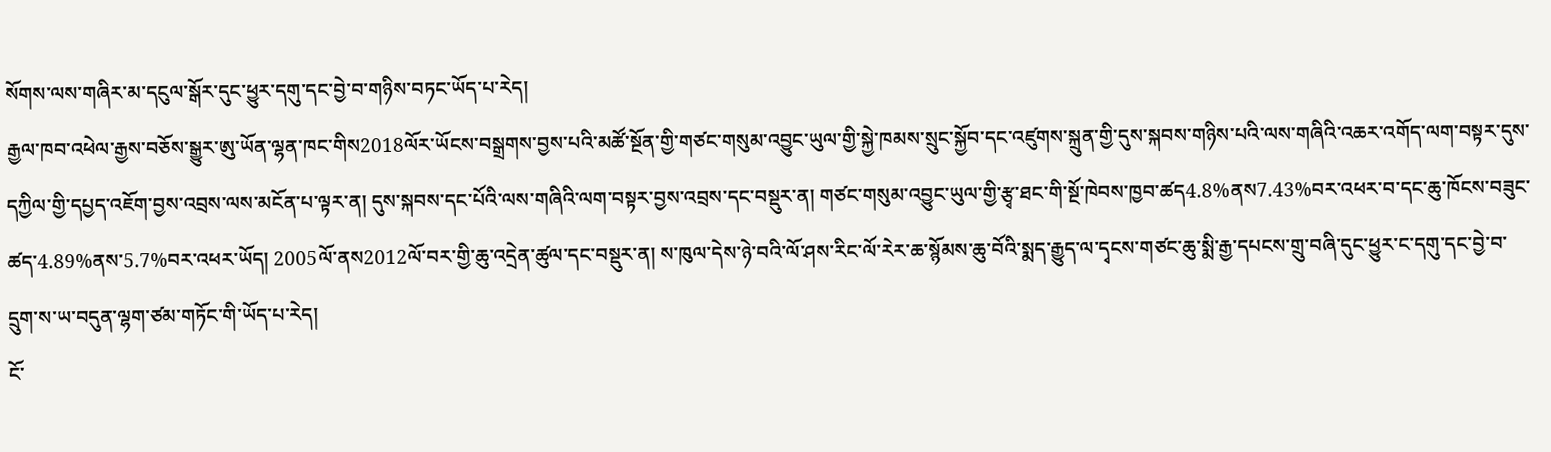སོགས་ལས་གཞིར་མ་དངུལ་སྒོར་དུང་ཕྱུར་དགུ་དང་བྱེ་བ་གཉིས་བཏང་ཡོད་པ་རེད།
རྒྱལ་ཁབ་འཕེལ་རྒྱས་བཅོས་སྒྱུར་ཨུ་ཡོན་ལྷན་ཁང་གིས2018ལོར་ཡོངས་བསྒྲགས་བྱས་པའི་མཚོ་སྔོན་གྱི་གཙང་གསུམ་འབྱུང་ཡུལ་གྱི་སྐྱེ་ཁམས་སྲུང་སྐྱོབ་དང་འཛུགས་སྐྲུན་གྱི་དུས་སྐབས་གཉིས་པའི་ལས་གཞིའི་འཆར་འགོད་ལག་བསྟར་དུས་དཀྱིལ་གྱི་དཔྱད་འཇོག་བྱས་འབྲས་ལས་མངོན་པ་ལྟར་ན། དུས་སྐབས་དང་པོའི་ལས་གཞིའི་ལག་བསྟར་བྱས་འབྲས་དང་བསྡུར་ན། གཙང་གསུམ་འབྱུང་ཡུལ་གྱི་རྩྭ་ཐང་གི་སྔོ་ཁེབས་ཁྱབ་ཚད4.8%ནས7.43%བར་འཕར་བ་དང་ཆུ་ཁོངས་བཟུང་ཚད་4.89%ནས་5.7%བར་འཕར་ཡོད། 2005ལོ་ནས2012ལོ་བར་གྱི་ཆུ་འདྲེན་ཚུལ་དང་བསྡུར་ན། ས་ཁུལ་དེས་ཉེ་བའི་ལོ་ཤས་རིང་ལོ་རེར་ཆ་སྙོམས་ཆུ་བོའི་སྨད་རྒྱུད་ལ་དྭངས་གཙང་ཆུ་སྨི་རྒྱ་དཔངས་གྲུ་བཞི་དུང་ཕྱུར་ང་དགུ་དང་བྱེ་བ་དྲུག་ས་ཡ་བདུན་ལྷག་ཙམ་གཏོང་གི་ཡོད་པ་རེད།
ངོ་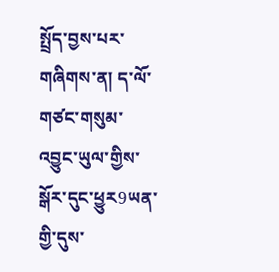སྤྲོད་བྱས་པར་གཞིགས་ན། ད་ལོ་གཙང་གསུམ་འབྱུང་ཡུལ་གྱིས་སྒོར་དུང་ཕྱུར9ཡན་གྱི་དུས་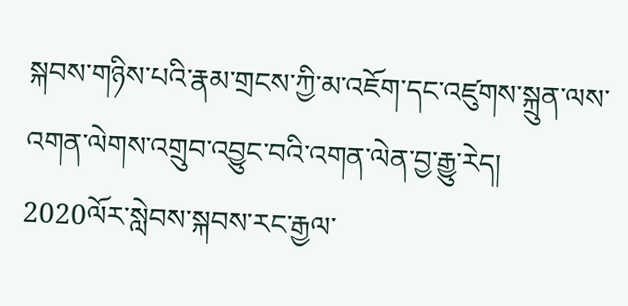སྐབས་གཉིས་པའི་རྣམ་གྲངས་ཀྱི་མ་འཇོག་དང་འཛུགས་སྐྲུན་ལས་འགན་ལེགས་འགྲུབ་འབྱུང་བའི་འགན་ལེན་བྱ་རྒྱུ་རེད། 2020ལོར་སླེབས་སྐབས་རང་རྒྱལ་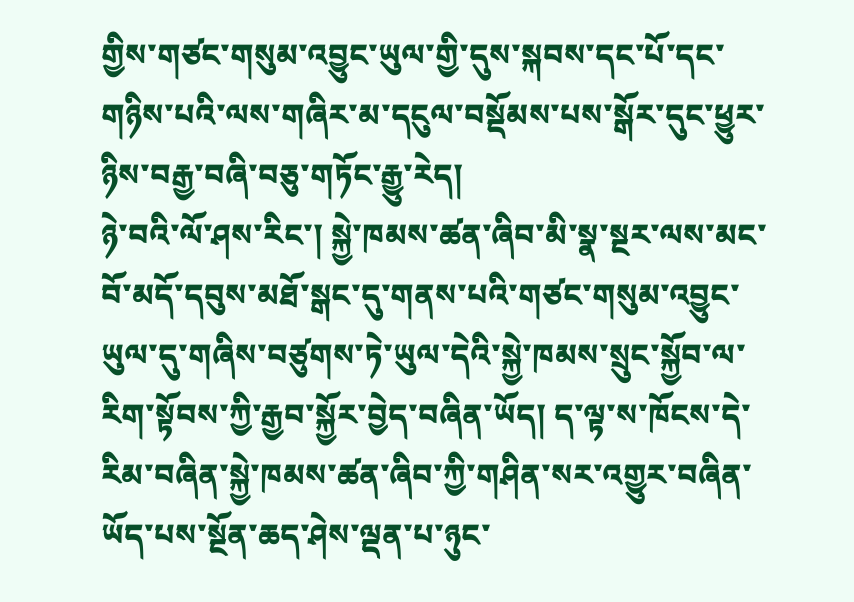གྱིས་གཙང་གསུམ་འབྱུང་ཡུལ་གྱི་དུས་སྐབས་དང་པོ་དང་གཉིས་པའི་ལས་གཞིར་མ་དངུལ་བསྡོམས་པས་སྒོར་དུང་ཕྱུར་ཉིས་བརྒྱ་བཞི་བཅུ་གཏོང་རྒྱུ་རེད།
ཉེ་བའི་ལོ་ཤས་རིང་། སྐྱེ་ཁམས་ཚན་ཞིབ་མི་སྣ་སྔར་ལས་མང་བོ་མདོ་དབུས་མཐོ་སྒང་དུ་གནས་པའི་གཙང་གསུམ་འབྱུང་ཡུལ་དུ་གཞིས་བཙུགས་ཏེ་ཡུལ་དེའི་སྐྱེ་ཁམས་སྲུང་སྐྱོབ་ལ་རིག་སྟོབས་ཀྱི་རྒྱབ་སྐྱོར་བྱེད་བཞིན་ཡོད། ད་ལྟ་ས་ཁོངས་དེ་རིམ་བཞིན་སྐྱེ་ཁམས་ཚན་ཞིབ་ཀྱི་གཤིན་སར་འགྱུར་བཞིན་ཡོད་པས་སྔོན་ཆད་ཤེས་ལྡན་པ་ཉུང་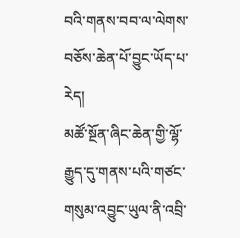བའི་གནས་བབ་ལ་ལེགས་བཅོས་ཆེན་པོ་བྱུང་ཡོད་པ་རེད།
མཚོ་སྔོན་ཞིང་ཆེན་གྱི་ལྷོ་རྒྱུད་དུ་གནས་པའི་གཙང་གསུམ་འབྱུང་ཡུལ་ནི་འབྲི་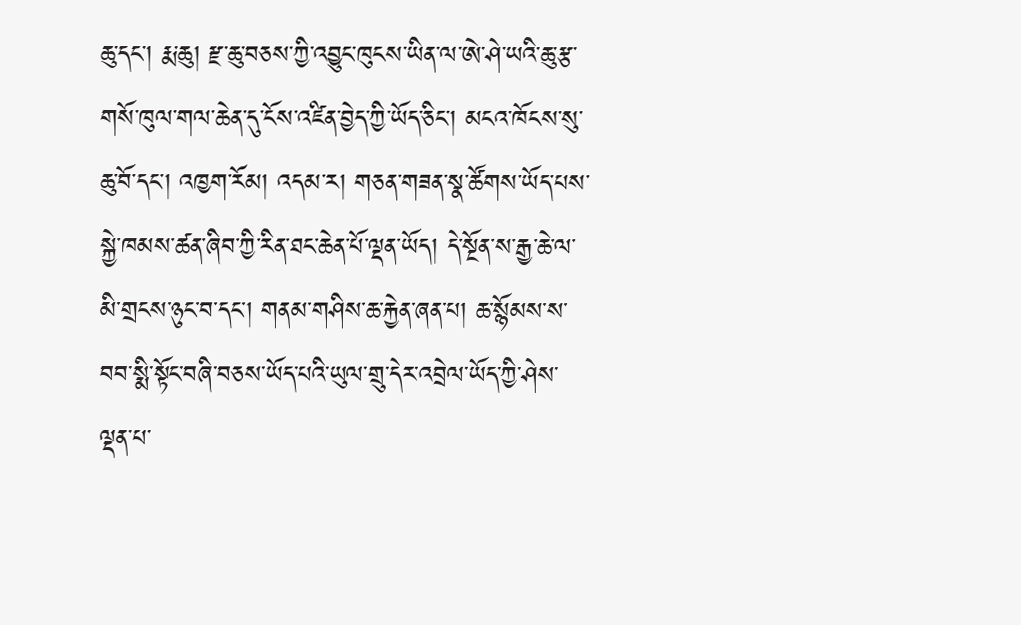ཆུ་དང་། རྨ་ཆུ། རྫ་ཆུ་བཅས་ཀྱི་འབྱུང་ཁུངས་ཡིན་ལ་ཨེ་ཤེ་ཡའི་ཆུ་རྩ་གསོ་ཁུལ་གལ་ཆེན་དུ་ངོས་འཛིན་བྱེད་ཀྱི་ཡོད་ཅིང་། མངའ་ཁོངས་སུ་ཆུ་བོ་དང་། འཁྱག་རོམ། འདམ་ར། གཅན་གཟན་སྣ་ཚོགས་ཡོད་པས་སྐྱེ་ཁམས་ཚན་ཞིབ་ཀྱི་རིན་ཐང་ཆེན་པོ་ལྡན་ཡོད། དེ་སྔོན་ས་རྒྱ་ཆེ་ལ་མི་གྲངས་ཉུང་བ་དང་། གནམ་གཤིས་ཆ་རྐྱེན་ཞན་པ། ཆ་སྙོམས་ས་བབ་སྨི་སྟོང་བཞི་བཅས་ཡོད་པའི་ཡུལ་གྲུ་དེར་འབྲེལ་ཡོད་ཀྱི་ཤེས་ལྡན་པ་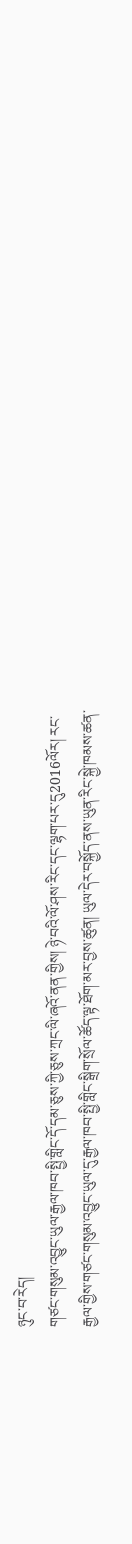ཉུང་བ་རེད།
གཙང་གསུམ་འབྱུང་ཡུལ་རྒྱལ་ཁབ་སྤྱི་གླིང་དོ་དམ་ཅུས་ཀྱི་ཅུས་ཀྲང་ལི་ཞའོ་ནན་གྱིས། ཉེ་བའི་ལོ་ཤས་རིང་དང་ལྷག་པར་དུ2016ལོར། རང་རྒྱལ་གྱིས་གཙང་གསུམ་འབྱུང་ཡུལ་དུ་རྒྱལ་ཁབ་སྤྱི་གླིང་སྒྲིག་སྲོལ་ཚོད་ལྟ་ཐོག་མར་བྱས་ཚུན། ཡུལ་དེར་བསྐྱོད་ནས་ཡུན་རིང་སྐྱེ་ཁམས་ཚན་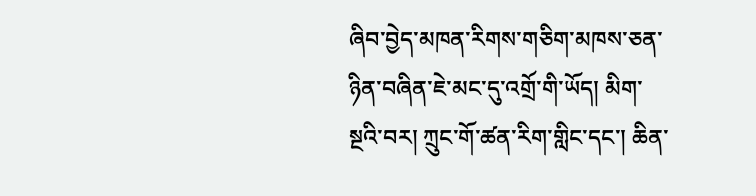ཞིབ་བྱེད་མཁན་རིགས་གཅིག་མཁས་ཅན་ཉིན་བཞིན་ཇེ་མང་དུ་འགྲོ་གི་ཡོད། མིག་སྔའི་བར། ཀྲུང་གོ་ཚན་རིག་གླིང་དང་། ཆིན་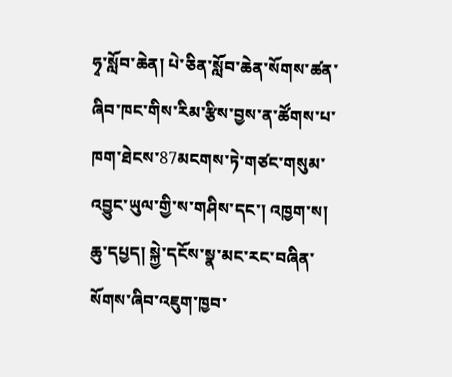ཧྭ་སློབ་ཆེན། པེ་ཅིན་སློབ་ཆེན་སོགས་ཚན་ཞིབ་ཁང་གིས་རིམ་རྩིས་བྱས་ན་ཚོགས་པ་ཁག་ཐེངས་87མངགས་ཏེ་གཙང་གསུམ་འབྱུང་ཡུལ་གྱི་ས་གཤིས་དང་། འཁྱག་ས། ཆུ་དཔྱད། སྐྱེ་དངོས་སྣ་མང་རང་བཞིན་སོགས་ཞིབ་འཇུག་ཁྱབ་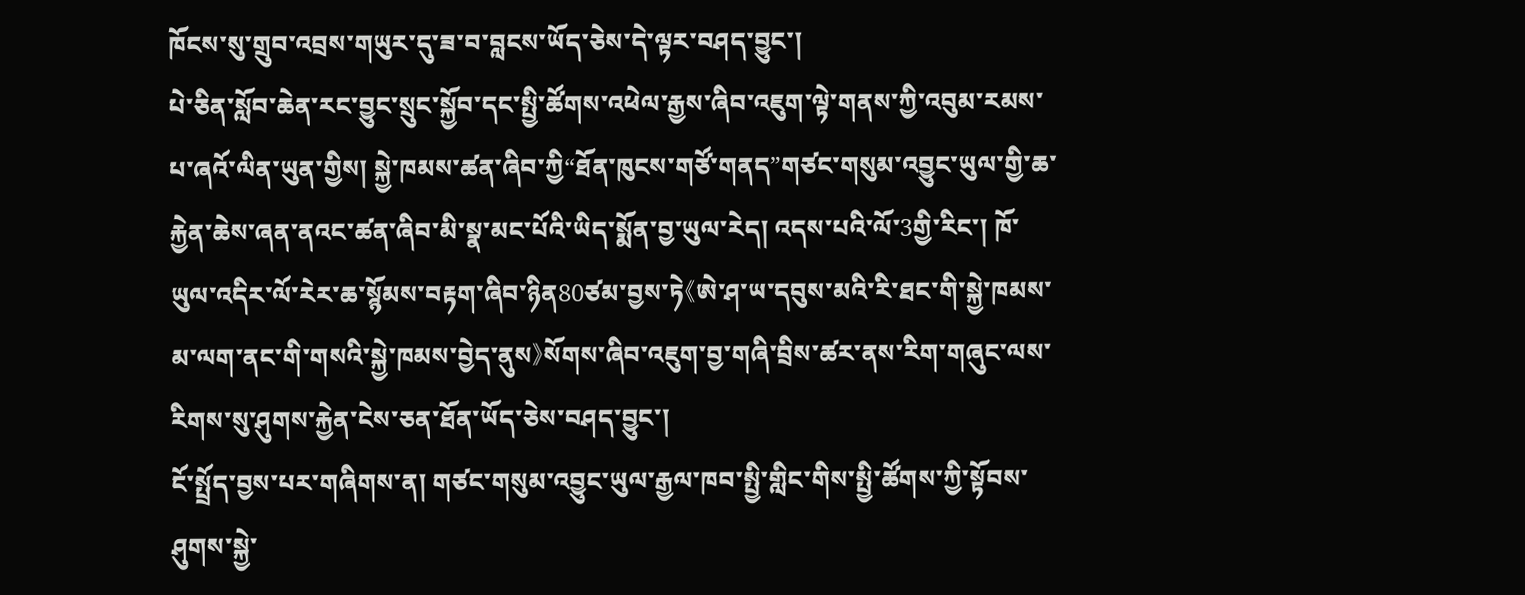ཁོངས་སུ་གྲུབ་འབྲས་གཡུར་དུ་ཟ་བ་བླངས་ཡོད་ཅེས་དེ་ལྟར་བཤད་བྱུང་།
པེ་ཅིན་སློབ་ཆེན་རང་བྱུང་སྲུང་སྐྱོབ་དང་སྤྱི་ཚོགས་འཕེལ་རྒྱས་ཞིབ་འཇུག་ལྟེ་གནས་ཀྱི་འབུམ་རམས་པ་ཞའོ་ལིན་ཡུན་གྱིས། སྐྱེ་ཁམས་ཚན་ཞིབ་ཀྱི“ཐོན་ཁུངས་གཙོ་གནད”གཙང་གསུམ་འབྱུང་ཡུལ་གྱི་ཆ་རྐྱེན་ཆེས་ཞན་ནའང་ཚན་ཞིབ་མི་སྣ་མང་པོའི་ཡིད་སྨོན་བྱ་ཡུལ་རེད། འདས་པའི་ལོ་3གྱི་རིང་། ཁོ་ཡུལ་འདིར་ལོ་རེར་ཆ་སྙོམས་བརྟག་ཞིབ་ཉིན80ཙམ་བྱས་ཏེ《ཨེ་ཤ་ཡ་དབུས་མའི་རི་ཐང་གི་སྐྱེ་ཁམས་མ་ལག་ནང་གི་གསའི་སྐྱེ་ཁམས་བྱེད་ནུས》སོགས་ཞིབ་འཇུག་བྱ་གཞི་བྲིས་ཚར་ནས་རིག་གཞུང་ལས་རིགས་སུ་ཤུགས་རྐྱེན་ངེས་ཅན་ཐོན་ཡོད་ཅེས་བཤད་བྱུང་།
ངོ་སྤྲོད་བྱས་པར་གཞིགས་ན། གཙང་གསུམ་འབྱུང་ཡུལ་རྒྱལ་ཁབ་སྤྱི་གླིང་གིས་སྤྱི་ཚོགས་ཀྱི་སྟོབས་ཤུགས་སྐྱེ་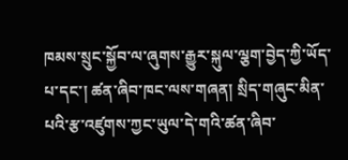ཁམས་སྲུང་སྐྱོབ་ལ་ཞུགས་རྒྱུར་སྐུལ་ལྕག་བྱེད་ཀྱི་ཡོད་པ་དང་། ཚན་ཞིབ་ཁང་ལས་གཞན། སྲིད་གཞུང་མིན་པའི་རྩ་འཛུགས་ཀྱང་ཡུལ་དེ་གའི་ཚན་ཞིབ་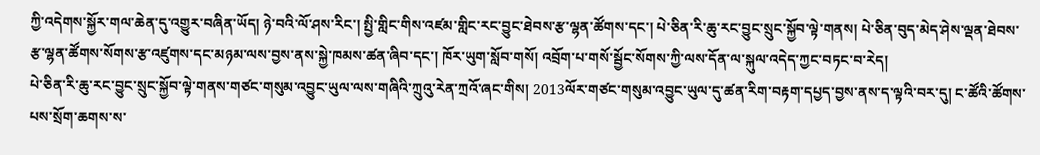ཀྱི་འདེགས་སྐྱོར་གལ་ཆེན་དུ་འགྱུར་བཞིན་ཡོད། ཉེ་བའི་ལོ་ཤས་རིང་། སྤྱི་གླིང་གིས་འཛམ་གླིང་རང་བྱུང་ཐེབས་རྩ་ལྷན་ཚོགས་དང་། པེ་ཅིན་རི་ཆུ་རང་བྱུང་སྲུང་སྐྱོབ་ལྟེ་གནས། པེ་ཅིན་བུད་མེད་ཤེས་ལྡན་ཐེབས་རྩ་ལྷན་ཚོགས་སོགས་རྩ་འཛུགས་དང་མཉམ་ལས་བྱས་ནས་སྐྱེ་ཁམས་ཚན་ཞིབ་དང་། ཁོར་ཡུག་སློབ་གསོ། འབྲོག་པ་གསོ་སྦྱོང་སོགས་ཀྱི་ལས་དོན་ལ་སྐུལ་འདེད་ཀྱང་བཏང་བ་རེད།
པེ་ཅིན་རི་ཆུ་རང་བྱུང་སྲུང་སྐྱོབ་ལྟེ་གནས་གཙང་གསུམ་འབྱུང་ཡུལ་ལས་གཞིའི་ཀྲུའུ་རེན་ཀྲའོ་ཞང་གིས། 2013ལོར་གཙང་གསུམ་འབྱུང་ཡུལ་དུ་ཚན་རིག་བརྟག་དཔྱད་བྱས་ནས་ད་ལྟའི་བར་དུ། ང་ཚོའི་ཚོགས་པས་སྲོག་ཆགས་ས་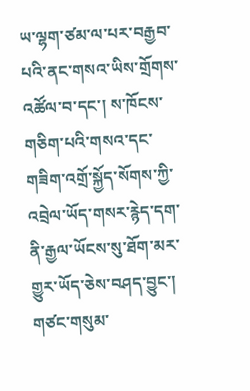ཡ་ལྷག་ཙམ་ལ་པར་བརྒྱབ་པའི་ནང་གསའ་ཡིས་གྲོགས་འཚོལ་བ་དང་། ས་ཁོངས་གཅིག་པའི་གསའ་དང་གཟིག་འགྲོ་སྐྱོད་སོགས་ཀྱི་འབྲེལ་ཡོད་གསར་རྙེད་དག་ནི་རྒྱལ་ཡོངས་སུ་ཐོག་མར་གྱུར་ཡོད་ཅེས་བཤད་བྱུང་།
གཙང་གསུམ་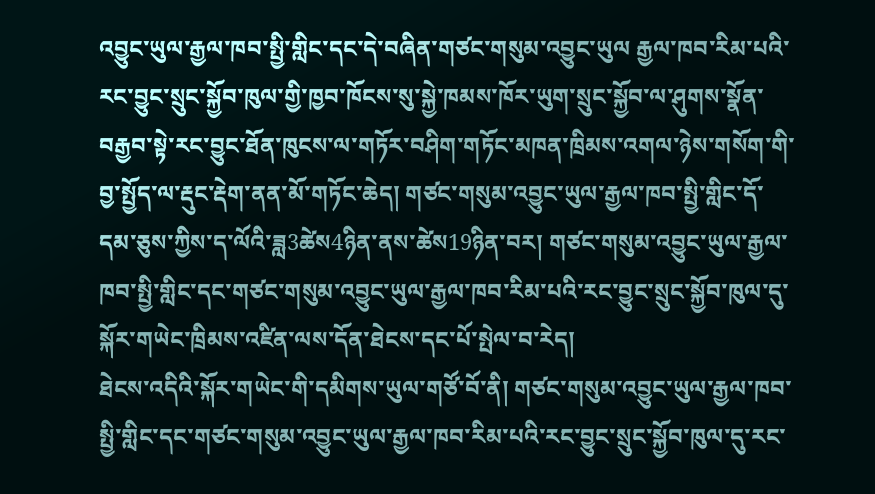འབྱུང་ཡུལ་རྒྱལ་ཁབ་སྤྱི་གླིང་དང་དེ་བཞིན་གཙང་གསུམ་འབྱུང་ཡུལ རྒྱལ་ཁབ་རིམ་པའི་རང་བྱུང་སྲུང་སྐྱོབ་ཁུལ་གྱི་ཁྱབ་ཁོངས་སུ་སྐྱེ་ཁམས་ཁོར་ཡུག་སྲུང་སྐྱོབ་ལ་ཤུགས་སྣོན་བརྒྱབ་སྟེ་རང་བྱུང་ཐོན་ཁུངས་ལ་གཏོར་བཤིག་གཏོང་མཁན་ཁྲིམས་འགལ་ཉེས་གསོག་གི་བྱ་སྤྱོད་ལ་རྡུང་རྡེག་ནན་མོ་གཏོང་ཆེད། གཙང་གསུམ་འབྱུང་ཡུལ་རྒྱལ་ཁབ་སྤྱི་གླིང་དོ་དམ་ཅུས་ཀྱིས་ད་ལོའི་ཟླ3ཚེས4ཉིན་ནས་ཚེས19ཉིན་བར། གཙང་གསུམ་འབྱུང་ཡུལ་རྒྱལ་ཁབ་སྤྱི་གླིང་དང་གཙང་གསུམ་འབྱུང་ཡུལ་རྒྱལ་ཁབ་རིམ་པའི་རང་བྱུང་སྲུང་སྐྱོབ་ཁུལ་དུ་སྐོར་གཡེང་ཁྲིམས་འཛིན་ལས་དོན་ཐེངས་དང་པོ་སྤེལ་བ་རེད།
ཐེངས་འདིའི་སྐོར་གཡེང་གི་དམིགས་ཡུལ་གཙོ་བོ་ནི། གཙང་གསུམ་འབྱུང་ཡུལ་རྒྱལ་ཁབ་སྤྱི་གླིང་དང་གཙང་གསུམ་འབྱུང་ཡུལ་རྒྱལ་ཁབ་རིམ་པའི་རང་བྱུང་སྲུང་སྐྱོབ་ཁུལ་དུ་རང་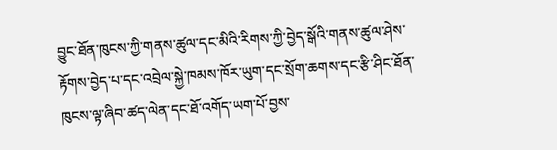བྱུང་ཐོན་ཁུངས་ཀྱི་གནས་ཚུལ་དང་མིའི་རིགས་ཀྱི་བྱེད་སྒོའི་གནས་ཚུལ་ཤེས་རྟོགས་བྱེད་པ་དང་འབྲེལ་སྐྱེ་ཁམས་ཁོར་ཡུག་དང་སྲོག་ཆགས་དང་རྩི་ཤིང་ཐོན་ཁུངས་ལྟ་ཞིབ་ཚད་ལེན་དང་ཐོ་འགོད་ཡག་པོ་བྱས་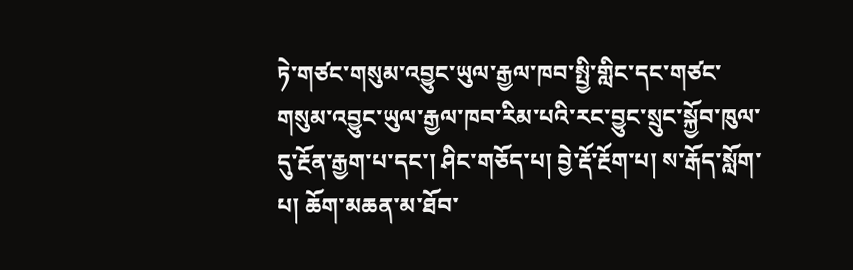ཏེ་གཙང་གསུམ་འབྱུང་ཡུལ་རྒྱལ་ཁབ་སྤྱི་གླིང་དང་གཙང་གསུམ་འབྱུང་ཡུལ་རྒྱལ་ཁབ་རིམ་པའི་རང་བྱུང་སྲུང་སྐྱོབ་ཁུལ་དུ་རྔོན་རྒྱག་པ་དང་། ཤིང་གཅོད་པ། བྱེ་རྡོ་རྔོག་པ། ས་རྒོད་སློག་པ། ཆོག་མཆན་མ་ཐོབ་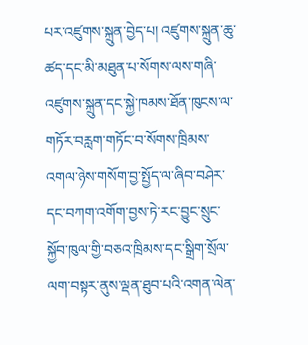པར་འཛུགས་སྐྲུན་བྱེད་པ། འཛུགས་སྐྲུན་ཆུ་ཚད་དང་མི་མཐུན་པ་སོགས་ལས་གཞི་འཛུགས་སྐྲུན་དང་སྐྱེ་ཁམས་ཐོན་ཁུངས་ལ་གཏོར་བརླག་གཏོང་བ་སོགས་ཁྲིམས་འགལ་ཉེས་གསོག་བྱ་སྤྱོད་ལ་ཞིབ་བཤེར་དང་བཀག་འགོག་བྱས་ཏེ་རང་བྱུང་སྲུང་སྐྱོབ་ཁུལ་གྱི་བཅའ་ཁྲིམས་དང་སྒྲིག་སྲོལ་ལག་བསྟར་ནུས་ལྡན་ཐུབ་པའི་འགན་ལེན་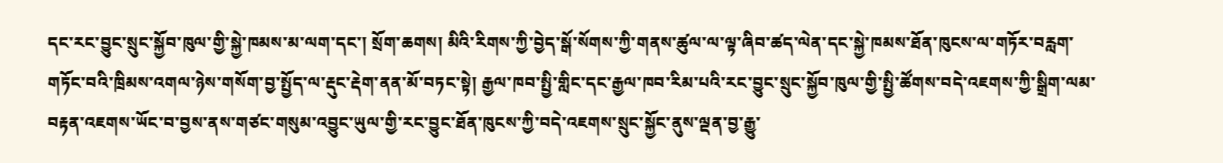དང་རང་བྱུང་སྲུང་སྐྱོབ་ཁུལ་གྱི་སྐྱེ་ཁམས་མ་ལག་དང་། སྲོག་ཆགས། མིའི་རིགས་ཀྱི་བྱེད་སྒོ་སོགས་ཀྱི་གནས་ཚུལ་ལ་ལྟ་ཞིབ་ཚད་ལེན་དང་སྐྱེ་ཁམས་ཐོན་ཁུངས་ལ་གཏོར་བརླག་གཏོང་བའི་ཁྲིམས་འགལ་ཉེས་གསོག་བྱ་སྤྱོད་ལ་རྡུང་རྡེག་ནན་མོ་བཏང་སྟེ། རྒྱལ་ཁབ་སྤྱི་གླིང་དང་རྒྱལ་ཁབ་རིམ་པའི་རང་བྱུང་སྲུང་སྐྱོབ་ཁུལ་གྱི་སྤྱི་ཚོགས་བདེ་འཇགས་ཀྱི་སྒྲིག་ལམ་བརྟན་འཇགས་ཡོང་བ་བྱས་ནས་གཙང་གསུམ་འབྱུང་ཡུལ་གྱི་རང་བྱུང་ཐོན་ཁུངས་ཀྱི་བདེ་འཇགས་སྲུང་སྐྱོང་ནུས་ལྡན་བྱ་རྒྱུ་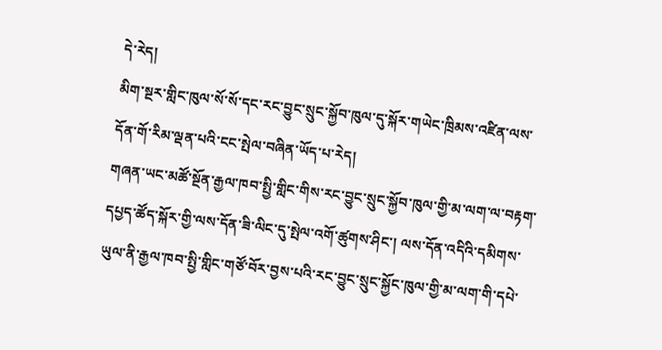དེ་རེད།
མིག་སྔར་གླིང་ཁུལ་སོ་སོ་དང་རང་བྱུང་སྲུང་སྐྱོབ་ཁུལ་དུ་སྐོར་གཡེང་ཁྲིམས་འཛིན་ལས་དོན་གོ་རིམ་ལྡན་པའི་ངང་སྤེལ་བཞིན་ཡོད་པ་རེད།
གཞན་ཡང་མཚོ་སྔོན་རྒྱལ་ཁབ་སྤྱི་གླིང་གིས་རང་བྱུང་སྲུང་སྐྱོབ་ཁུལ་གྱི་མ་ལག་ལ་བརྟག་
དཔྱད་ཚོད་སྐོར་གྱི་ལས་དོན་ཟི་ལིང་དུ་སྤེལ་འགོ་ཚུགས་ཤིང་། ལས་དོན་འདིའི་དམིགས་ཡུལ་ནི་རྒྱལ་ཁབ་སྤྱི་གླིང་གཙོ་བོར་བྱས་པའི་རང་བྱུང་སྲུང་སྐྱོང་ཁུལ་གྱི་མ་ལག་གི་དཔེ་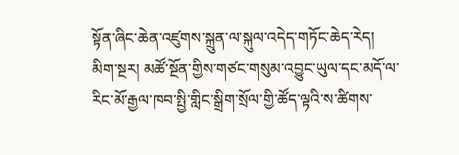སྟོན་ཞིང་ཆེན་འཛུགས་སྐྲུན་ལ་སྐུལ་འདེད་གཏོང་ཆེད་རེད།
མིག་སྔར། མཚོ་སྔོན་གྱིས་གཙང་གསུམ་འབྱུང་ཡུལ་དང་མདོ་ལ་རིང་མོ་རྒྱལ་ཁབ་སྤྱི་གླིང་སྒྲིག་སྲོལ་གྱི་ཚོད་ལྟའི་ས་ཚིགས་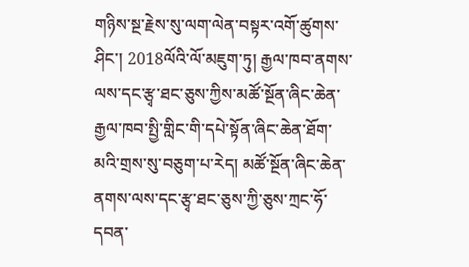གཉིས་སྔ་རྗེས་སུ་ལག་ལེན་བསྟར་འགོ་ཚུགས་ཤིང་། 2018ལོའི་ལོ་མཇུག་ཏུ། རྒྱལ་ཁབ་ནགས་ལས་དང་རྩྭ་ཐང་ཅུས་ཀྱིས་མཚོ་སྔོན་ཞིང་ཆེན་རྒྱལ་ཁབ་སྤྱི་གླིང་གི་དཔེ་སྟོན་ཞིང་ཆེན་ཐོག་མའི་གྲས་སུ་བཅུག་པ་རེད། མཚོ་སྔོན་ཞིང་ཆེན་ནགས་ལས་དང་རྩྭ་ཐང་ཅུས་ཀྱི་ཅུས་ཀྲང་ཧོ་དབན་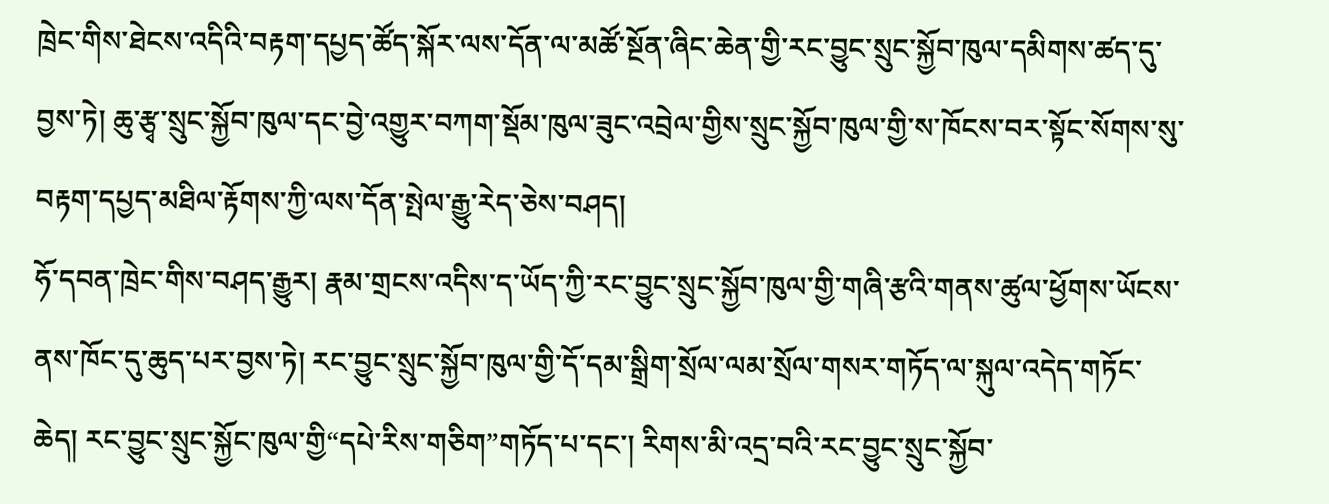ཁྲེང་གིས་ཐེངས་འདིའི་བརྟག་དཔྱད་ཚོད་སྐོར་ལས་དོན་ལ་མཚོ་སྔོན་ཞིང་ཆེན་གྱི་རང་བྱུང་སྲུང་སྐྱོབ་ཁུལ་དམིགས་ཚད་དུ་བྱས་ཏེ། ཆུ་རྩྭ་སྲུང་སྐྱོབ་ཁུལ་དང་བྱེ་འགྱུར་བཀག་སྡོམ་ཁུལ་ཟུང་འབྲེལ་གྱིས་སྲུང་སྐྱོབ་ཁུལ་གྱི་ས་ཁོངས་བར་སྟོང་སོགས་སུ་བརྟག་དཔྱད་མཐིལ་རྟོགས་ཀྱི་ལས་དོན་སྤེལ་རྒྱུ་རེད་ཅེས་བཤད།
ཧོ་དབན་ཁྲེང་གིས་བཤད་རྒྱུར། རྣམ་གྲངས་འདིས་ད་ཡོད་ཀྱི་རང་བྱུང་སྲུང་སྐྱོབ་ཁུལ་གྱི་གཞི་རྩའི་གནས་ཚུལ་ཕྱོགས་ཡོངས་ནས་ཁོང་དུ་ཆུད་པར་བྱས་ཏེ། རང་བྱུང་སྲུང་སྐྱོབ་ཁུལ་གྱི་དོ་དམ་སྒྲིག་སྲོལ་ལམ་སྲོལ་གསར་གཏོད་ལ་སྐུལ་འདེད་གཏོང་ཆེད། རང་བྱུང་སྲུང་སྐྱོང་ཁུལ་གྱི“དཔེ་རིས་གཅིག”གཏོད་པ་དང་། རིགས་མི་འདྲ་བའི་རང་བྱུང་སྲུང་སྐྱོབ་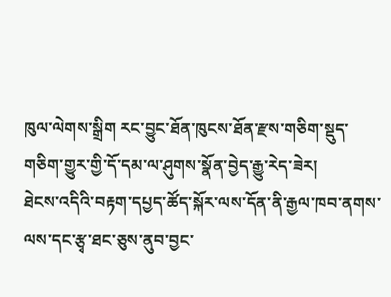ཁུལ་ལེགས་སྒྲིག རང་བྱུང་ཐོན་ཁུངས་ཐོན་རྫས་གཅིག་སྡུད་གཅིག་གྱུར་གྱི་དོ་དམ་ལ་ཤུགས་སྣོན་བྱེད་རྒྱུ་རེད་ཟེར།
ཐེངས་འདིའི་བརྟག་དཔྱད་ཚོད་སྐོར་ལས་དོན་ནི་རྒྱལ་ཁབ་ནགས་ལས་དང་རྩྭ་ཐང་ཅུས་ནུབ་བྱང་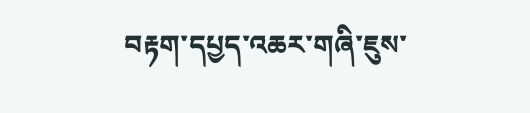བརྟག་དཔྱད་འཆར་གཞི་ཇུས་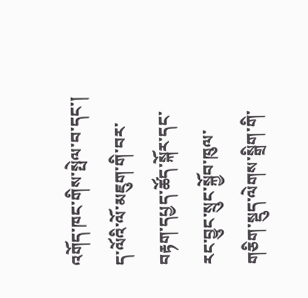འགོད་ཁང་གིས་སྤེལ་བ་དང་། ད་ལོའི་ལོ་མཇུག་གི་བར་བརྟག་དཔྱད་ཚོད་སྐོར་དང་རང་བྱུང་སྲུང་སྐྱོབ་ཁུལ་གཅིག་སྡུད་ལེགས་སྒྲིག་གི་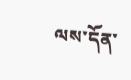ལས་དོན་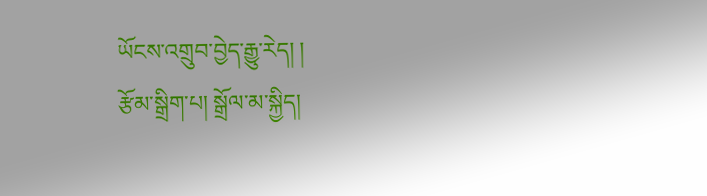ཡོངས་འགྲུབ་བྱེད་རྒྱུ་རེད། །
རྩོམ་སྒྲིག་པ། སྒྲོལ་མ་སྐྱིད།